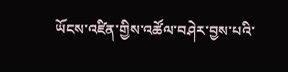ཡོངས་འཛིན་གྱིས་འཚོལ་བཤེར་བྱས་པའི་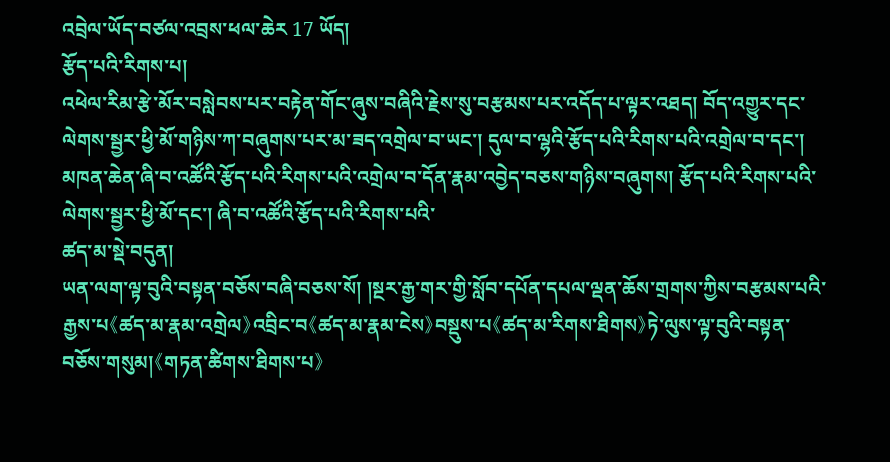འབྲེལ་ཡོད་བཙལ་འབྲས་ཕལ་ཆེར 17 ཡོད།
རྩོད་པའི་རིགས་པ།
འཕེལ་རིམ་རྩེ་མོར་བསླེབས་པར་བརྟེན་གོང་ཞུས་བཞིའི་རྗེས་སུ་བརྩམས་པར་འདོད་པ་ལྟར་འཐད། བོད་འགྱུར་དང་ལེགས་སྦྱར་ཕྱི་མོ་གཉིས་ཀ་བཞུགས་པར་མ་ཟད་འགྲེལ་བ་ཡང་། དུལ་བ་ལྷའི་རྩོད་པའི་རིགས་པའི་འགྲེལ་བ་དང་། མཁན་ཆེན་ཞི་བ་འཚོའི་རྩོད་པའི་རིགས་པའི་འགྲེལ་བ་དོན་རྣམ་འབྱེད་བཅས་གཉིས་བཞུགས། རྩོད་པའི་རིགས་པའི་ལེགས་སྦྱར་ཕྱི་མོ་དང་། ཞི་བ་འཚོའི་རྩོད་པའི་རིགས་པའི་
ཚད་མ་སྡེ་བདུན།
ཡན་ལག་ལྟ་བུའི་བསྟན་བཅོས་བཞི་བཅས་སོ། །སྔར་རྒྱ་གར་གྱི་སློབ་དཔོན་དཔལ་ལྡན་ཆོས་གྲགས་ཀྱིས་བརྩམས་པའི་རྒྱས་པ《ཚད་མ་རྣམ་འགྲེལ》འབྲིང་བ《ཚད་མ་རྣམ་ངེས》བསྡུས་པ《ཚད་མ་རིགས་ཐིགས》ཏེ་ལུས་ལྟ་བུའི་བསྟན་བཅོས་གསུམ།《གཏན་ཚིགས་ཐིགས་པ》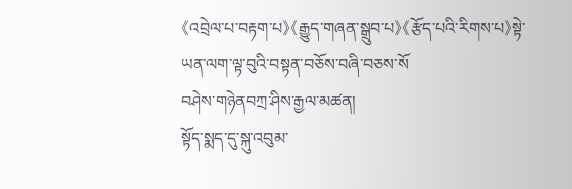《འབྲེལ་པ་བརྟག་པ》《རྒྱུད་གཞན་སྒྲུབ་པ》《རྩོད་པའི་རིགས་པ》སྟེ་ཡན་ལག་ལྟ་བུའི་བསྟན་བཅོས་བཞི་བཅས་སོ
བཤེས་གཉེནབཀྲ་ཤིས་རྒྱལ་མཚན།
སྟོད་སྨད་དུ་སྐུ་འབུམ་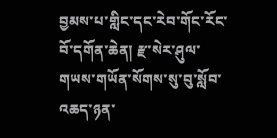བྱམས་པ་གླིང་དང་རེབ་གོང་རོང་བོ་དགོན་ཆེན། རྫ་སེར་ཤུལ་གཡས་གཡོན་སོགས་སུ་བུ་སློབ་འཆད་ཉན་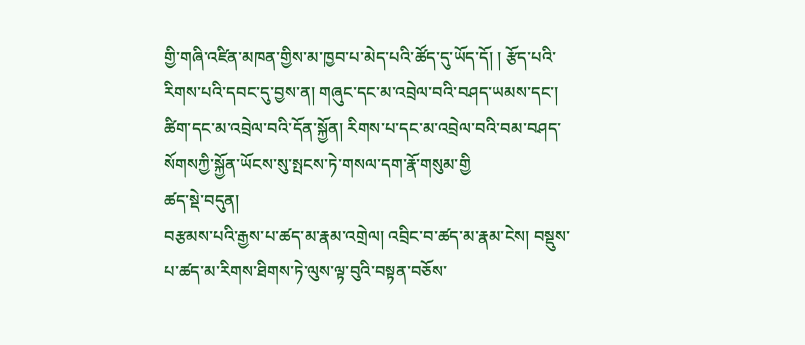གྱི་གཞི་འཛིན་མཁན་གྱིས་མ་ཁྱབ་པ་མེད་པའི་ཚོད་དུ་ཡོད་དོ། ། རྩོད་པའི་རིགས་པའི་དབང་དུ་བྱས་ན། གཞུང་དང་མ་འབྲེལ་བའི་བཤད་ཡམས་དང་། ཚིག་དང་མ་འབྲེལ་བའི་དོན་སྐྱོན། རིགས་པ་དང་མ་འབྲེལ་བའི་བམ་བཤད་སོགསཀྱི་སྐྱོན་ཡོངས་སུ་སྤངས་ཏེ་གསལ་དག་རྣོ་གསུམ་གྱི
ཚད་སྡེ་བདུན།
བརྩམས་པའི་རྒྱས་པ་ཚད་མ་རྣམ་འགྲེལ། འབྲིང་བ་ཚད་མ་རྣམ་ངེས། བསྡུས་པ་ཚད་མ་རིགས་ཐིགས་ཏེ་ལུས་ལྟ་བུའི་བསྟན་བཅོས་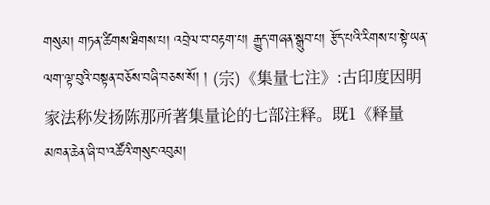གསུམ། གཏན་ཚིགས་ཐིགས་པ། འབྲེལ་བ་བརྟག་པ། རྒྱུད་གཞན་སྒྲུབ་པ། རྩོད་པའི་རིགས་པ་སྟེ་ཡན་ལག་ལྟ་བུའི་བསྟན་བཅོས་བཞི་བཅས་སོ། ། (宗)《集量七注》:古印度因明家法称发扬陈那所著集量论的七部注释。既1《释量
མཁན་ཆེན་ཞི་བ་འཚོའི་གསུང་འབུམ།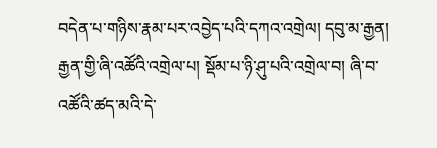བདེན་པ་གཉིས་རྣམ་པར་འབྱེད་པའི་དཀའ་འགྲེལ། དབུ་མ་རྒྱན། རྒྱན་གྱི་ཞི་འཚོའི་འགྲེལ་པ། སྡོམ་པ་ཉི་ཤུ་པའི་འགྲེལ་བ། ཞི་བ་འཚོའི་ཚད་མའི་དེ་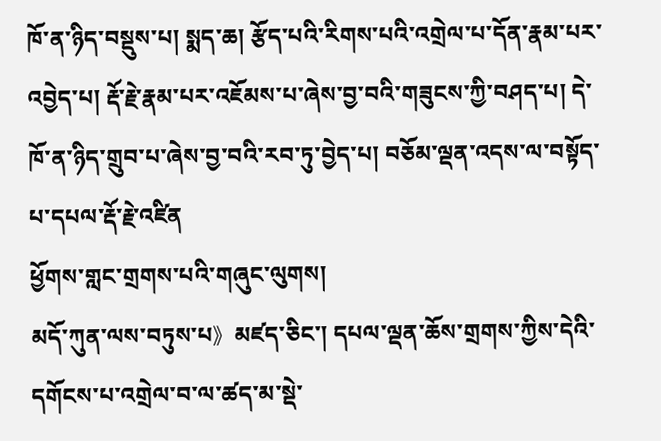ཁོ་ན་ཉིད་བསྡུས་པ། སྨད་ཆ། རྩོད་པའི་རིགས་པའི་འགྲེལ་པ་དོན་རྣམ་པར་འབྱེད་པ། རྡོ་རྗེ་རྣམ་པར་འཇོམས་པ་ཞེས་བྱ་བའི་གཟུངས་ཀྱི་བཤད་པ། དེ་ཁོ་ན་ཉིད་གྲུབ་པ་ཞེས་བྱ་བའི་རབ་ཏུ་བྱེད་པ། བཅོམ་ལྡན་འདས་ལ་བསྟོད་པ་དཔལ་རྡོ་རྗེ་འཛིན
ཕྱོགས་གླང་གྲགས་པའི་གཞུང་ལུགས།
མདོ་ཀུན་ལས་བཏུས་པ》མཛད་ཅིང་། དཔལ་ལྡན་ཆོས་གྲགས་ཀྱིས་དེའི་དགོངས་པ་འགྲེལ་བ་ལ་ཚད་མ་སྡེ་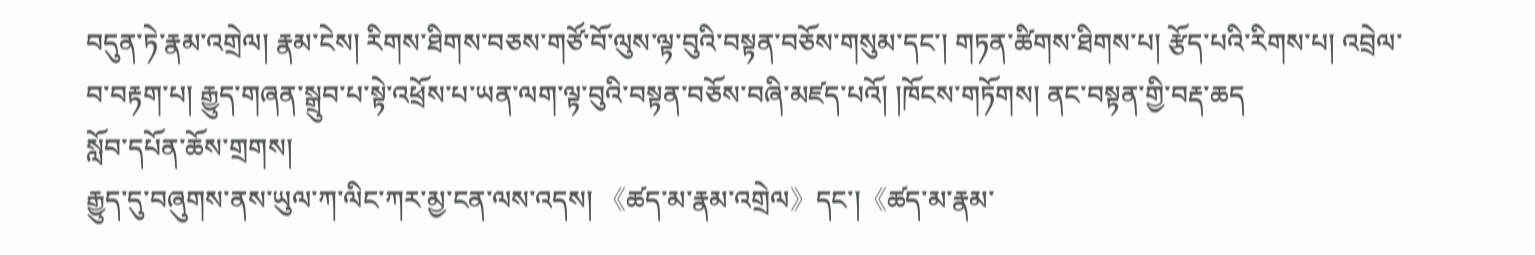བདུན་ཏེ་རྣམ་འགྲེལ། རྣམ་ངེས། རིགས་ཐིགས་བཅས་གཙོ་བོ་ལུས་ལྟ་བུའི་བསྟན་བཅོས་གསུམ་དང་། གཏན་ཚིགས་ཐིགས་པ། རྩོད་པའི་རིགས་པ། འབྲེལ་བ་བརྟག་པ། རྒྱུད་གཞན་སྒྲུབ་པ་སྟེ་འཕྲོས་པ་ཡན་ལག་ལྟ་བུའི་བསྟན་བཅོས་བཞི་མཛད་པའོ། །ཁོངས་གཏོགས། ནང་བསྟན་གྱི་བརྡ་ཆད
སློབ་དཔོན་ཆོས་གྲགས།
རྒྱུད་དུ་བཞུགས་ནས་ཡུལ་ཀ་ལིང་ཀར་མྱ་ངན་ལས་འདས། 《ཚད་མ་རྣམ་འགྲེལ》དང་།《ཚད་མ་རྣམ་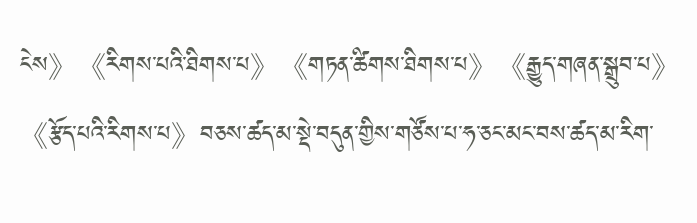ངེས》《རིགས་པའི་ཐིགས་པ》《གཏན་ཚིགས་ཐིགས་པ》《རྒྱུད་གཞན་སྒྲུབ་པ》《རྩོད་པའི་རིགས་པ》བཅས་ཚད་མ་སྡེ་བདུན་གྱིས་གཙོས་པ་ཧ་ཅང་མང་བས་ཚད་མ་རིག་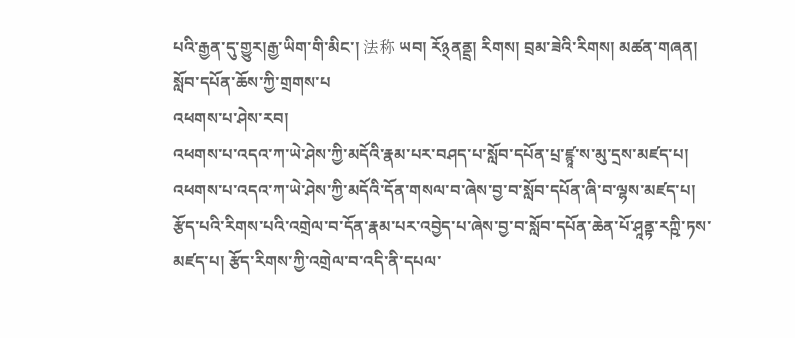པའི་རྒྱན་དུ་གྱུར།རྒྱ་ཡིག་གི་མིང་། 法称 ཡབ། རོ྅ནནྡྲ། རིགས། བྲམ་ཟེའི་རིགས། མཚན་གཞན། སློབ་དཔོན་ཆོས་ཀྱི་གྲགས་པ
འཕགས་པ་ཤེས་རབ།
འཕགས་པ་འདའ་ཀ་ཡེ་ཤེས་ཀྱི་མདོའི་རྣམ་པར་བཤད་པ་སློབ་དཔོན་པྲ་ཛྙཱ་ས་མུ་དྲས་མཛད་པ། འཕགས་པ་འདའ་ཀ་ཡེ་ཤེས་ཀྱི་མདོའི་དོན་གསལ་བ་ཞེས་བྱ་བ་སློབ་དཔོན་ཞི་བ་ལྷས་མཛད་པ། རྩོད་པའི་རིགས་པའི་འགྲེལ་བ་དོན་རྣམ་པར་འབྱེད་པ་ཞེས་བྱ་བ་སློབ་དཔོན་ཆེན་པོ་ཤཱནྟ་རཀྵི་ཏས་མཛད་པ། རྩོད་རིགས་ཀྱི་འགྲེལ་བ་འདི་ནི་དཔལ་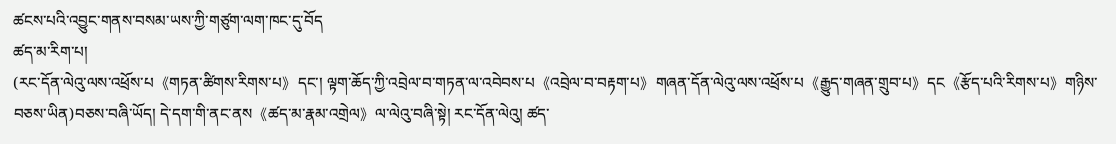ཚངས་པའི་འབྱུང་གནས་བསམ་ཡས་ཀྱི་གཙུག་ལག་ཁང་དུ་བོད
ཚད་མ་རིག་པ།
(རང་དོན་ལེའུ་ལས་འཕྲོས་པ《གཏན་ཚིགས་རིགས་པ》དང་། ལྟག་ཆོད་ཀྱི་འབྲེལ་བ་གཏན་ལ་འབེབས་པ《འབྲེལ་བ་བརྟག་པ》གཞན་དོན་ལེའུ་ལས་འཕྲོས་པ《རྒྱུད་གཞན་གྲུབ་པ》དང《རྩོད་པའི་རིགས་པ》གཉིས་བཅས་ཡིན)བཅས་བཞི་ཡོད། དེ་དག་གི་ནང་ནས《ཚད་མ་རྣམ་འགྲེལ》ལ་ལེའུ་བཞི་སྟེ། རང་དོན་ལེའུ། ཚད་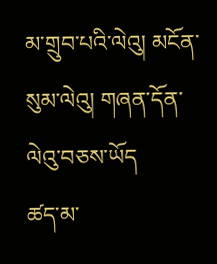མ་གྲུབ་པའི་ལེའུ། མངོན་སུམ་ལེའུ། གཞན་དོན་ལེའུ་བཅས་ཡོད
ཚད་མ་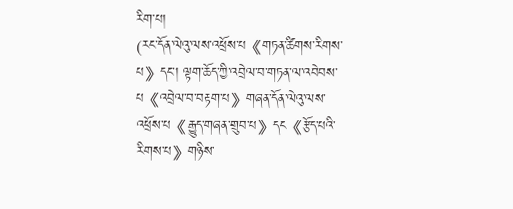རིག་པ།
(རང་དོན་ལེའུ་ལས་འཕྲོས་པ《གཏན་ཚིགས་རིགས་པ》དང་། ལྟག་ཆོད་ཀྱི་འབྲེལ་བ་གཏན་ལ་འབེབས་པ《འབྲེལ་བ་བརྟག་པ》གཞན་དོན་ལེའུ་ལས་འཕྲོས་པ《རྒྱུད་གཞན་གྲུབ་པ》དང《རྩོད་པའི་རིགས་པ》གཉིས་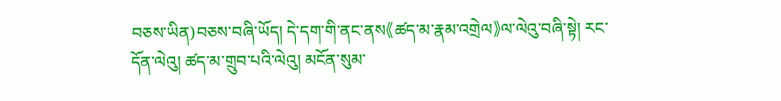བཅས་ཡིན)བཅས་བཞི་ཡོད། དེ་དག་གི་ནང་ནས《ཚད་མ་རྣམ་འགྲེལ》ལ་ལེའུ་བཞི་སྟེ། རང་དོན་ལེའུ། ཚད་མ་གྲུབ་པའི་ལེའུ། མངོན་སུམ་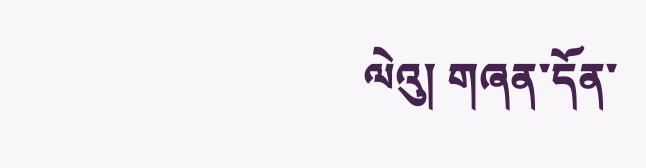ལེའུ། གཞན་དོན་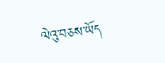ལེའུ་བཅས་ཡོད